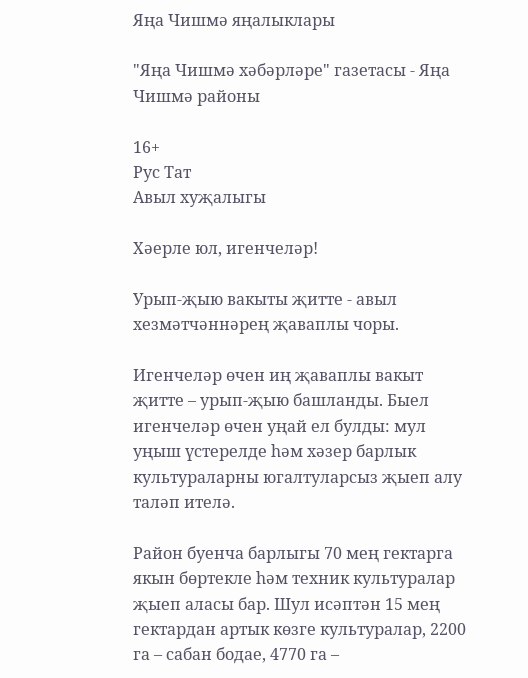Яңа Чишмә яңалыклары

"Яңа Чишмә хәбәрләре" газетасы - Яңа Чишмә районы

16+
Рус Тат
Авыл хуҗалыгы

Хәерле юл, игенчеләр!

Урып-җыю вакыты җитте - авыл хезмәтчәннәрең җаваплы чоры.

Игенчеләр өчен иң җаваплы вакыт җитте – урып-җыю башланды. Быел игенчеләр өчен уңай ел булды: мул уңыш үстерелде һәм хәзер барлык культураларны югалтуларсыз җыеп алу таләп ителә.

Район буенча барлыгы 70 мең гектарга якын бөртекле һәм техник культуралар җыеп аласы бар. Шул исәптән 15 мең гектардан артык көзге культуралар, 2200 га – сабан бодае, 4770 га –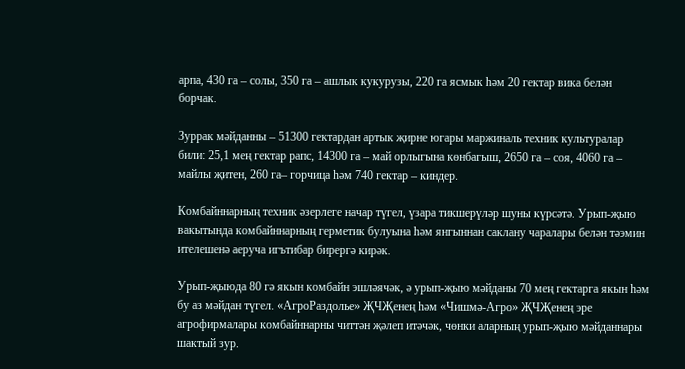арпа, 430 га – солы, 350 га – ашлык кукурузы, 220 га ясмык һәм 20 гектар вика белән борчак.

Зуррак мәйданны – 51300 гектардан артык җирне югары маржиналь техник культуралар били: 25,1 мең гектар рапс, 14300 га – май орлыгына көнбагыш, 2650 га – соя, 4060 га – майлы җитен, 260 га– горчица һәм 740 гектар – киндер.

Комбайннарның техник әзерлеге начар түгел, үзара тикшерүләр шуны күрсәтә. Урып-җыю вакытында комбайннарның герметик булуына һәм янгыннан саклану чаралары белән тәэмин ителешенә аеруча игътибар бирергә кирәк.

Урып-җыюда 80 гә якын комбайн эшләячәк, ә урып-җыю мәйданы 70 мең гектарга якын һәм бу аз мәйдан түгел. «АгроРаздолье» ҖЧҖенең һәм «Чишмә-Агро» ҖЧҖенең эре агрофирмалары комбайннарны читтән җәлеп итәчәк, чөнки аларның урып-җыю мәйданнары шактый зур.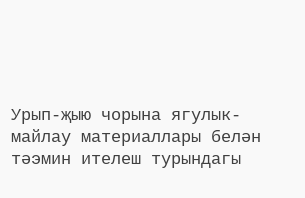Урып-җыю чорына ягулык-майлау материаллары белән тәэмин ителеш турындагы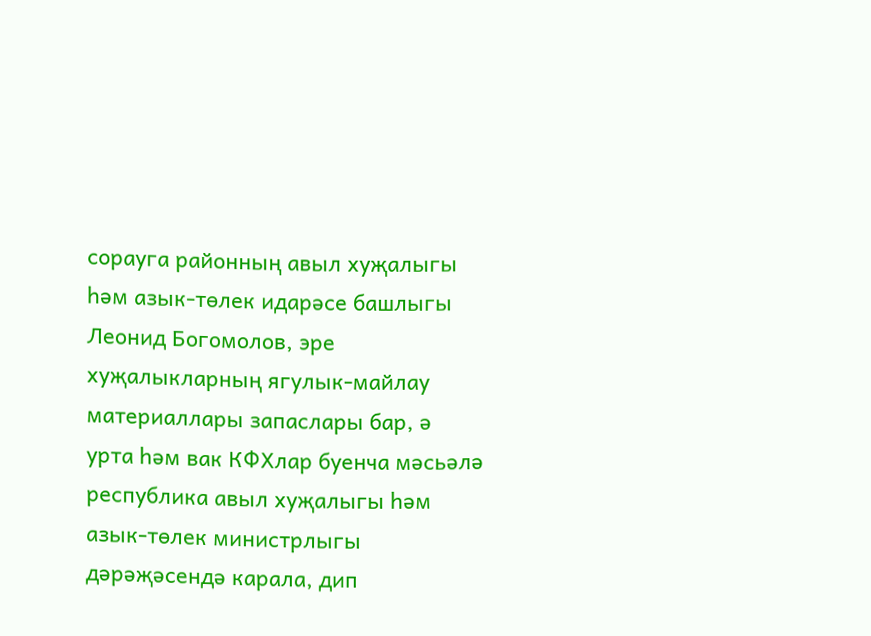сорауга районның авыл хуҗалыгы һәм азык-төлек идарәсе башлыгы Леонид Богомолов, эре хуҗалыкларның ягулык-майлау материаллары запаслары бар, ә урта һәм вак КФХлар буенча мәсьәлә республика авыл хуҗалыгы һәм азык-төлек министрлыгы дәрәҗәсендә карала, дип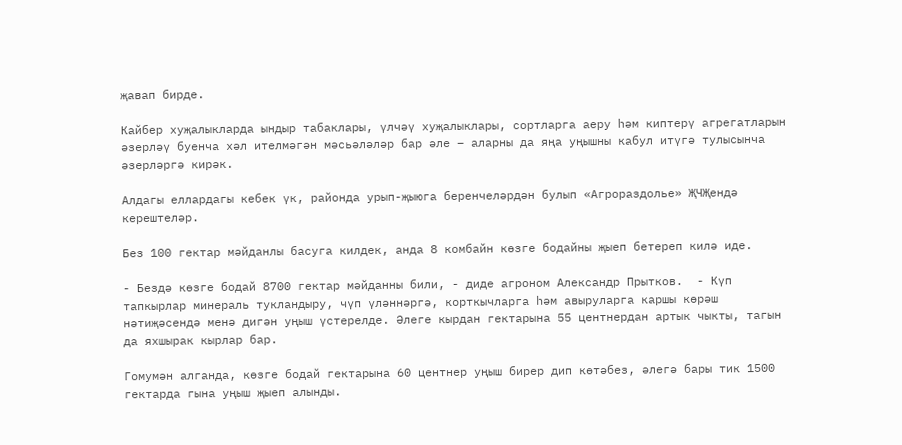җавап бирде.

Кайбер хуҗалыкларда ындыр табаклары, үлчәү хуҗалыклары, сортларга аеру һәм киптерү агрегатларын әзерләү буенча хәл ителмәгән мәсьәләләр бар әле – аларны да яңа уңышны кабул итүгә тулысынча әзерләргә кирәк.

Алдагы еллардагы кебек үк, районда урып-җыюга беренчеләрдән булып «Агрораздолье» ҖЧҖендә керештеләр.

Без 100 гектар мәйданлы басуга килдек, анда 8 комбайн көзге бодайны җыеп бетереп килә иде.

- Бездә көзге бодай 8700 гектар мәйданны били, - диде агроном Александр Прытков.  - Күп тапкырлар минераль тукландыру, чүп үләннәргә, корткычларга һәм авыруларга каршы көрәш нәтиҗәсендә менә дигән уңыш үстерелде. Әлеге кырдан гектарына 55 центнердан артык чыкты, тагын да яхшырак кырлар бар.

Гомумән алганда, көзге бодай гектарына 60 центнер уңыш бирер дип көтәбез, әлегә бары тик 1500 гектарда гына уңыш җыеп алынды.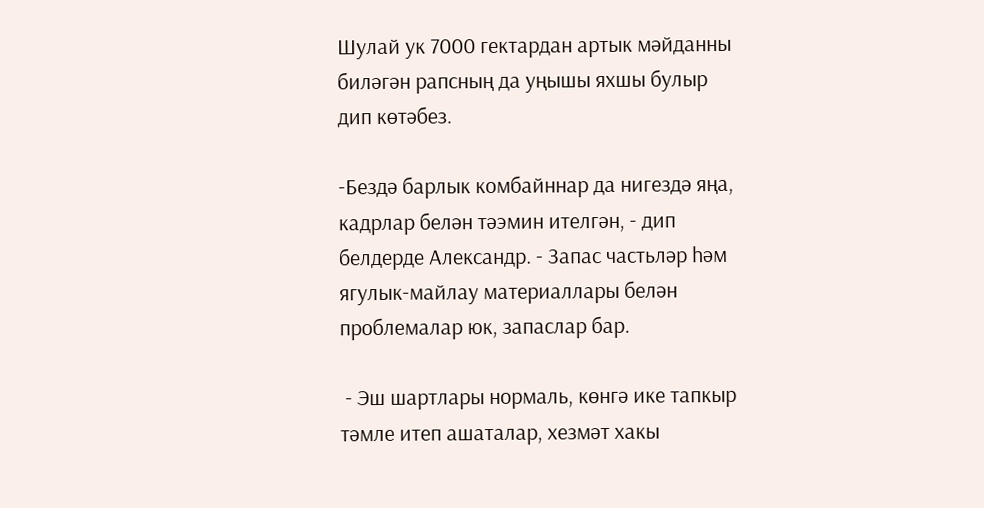Шулай ук 7000 гектардан артык мәйданны биләгән рапсның да уңышы яхшы булыр дип көтәбез.

-Бездә барлык комбайннар да нигездә яңа, кадрлар белән тәэмин ителгән, - дип белдерде Александр. - Запас частьләр һәм ягулык-майлау материаллары белән проблемалар юк, запаслар бар.

 - Эш шартлары нормаль, көнгә ике тапкыр тәмле итеп ашаталар, хезмәт хакы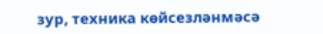зур, техника көйсезләнмәсә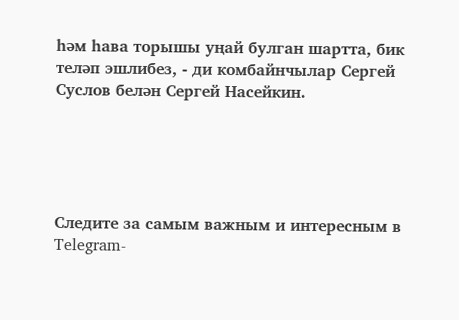һәм һава торышы уңай булган шартта, бик теләп эшлибез, - ди комбайнчылар Сергей Суслов белән Сергей Насейкин.





Следите за самым важным и интересным в Telegram-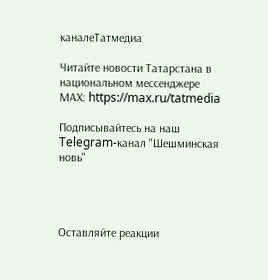каналеТатмедиа

Читайте новости Татарстана в национальном мессенджере MАХ: https://max.ru/tatmedia

Подписывайтесь на наш Telegram-канал "Шешминская новь"




Оставляйте реакции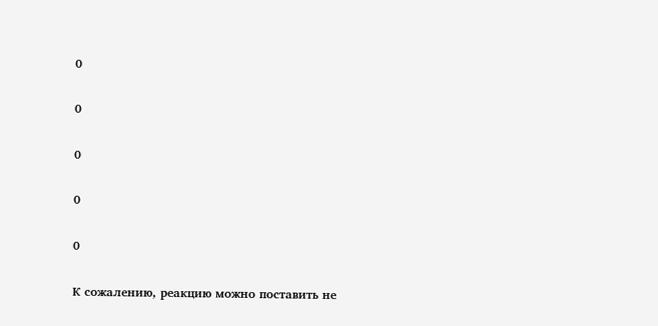0

0

0

0

0

К сожалению, реакцию можно поставить не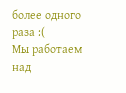более одного раза :(
Мы работаем над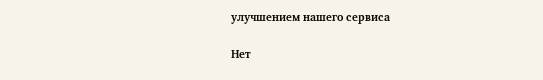улучшением нашего сервиса

Нет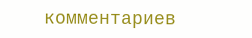комментариев